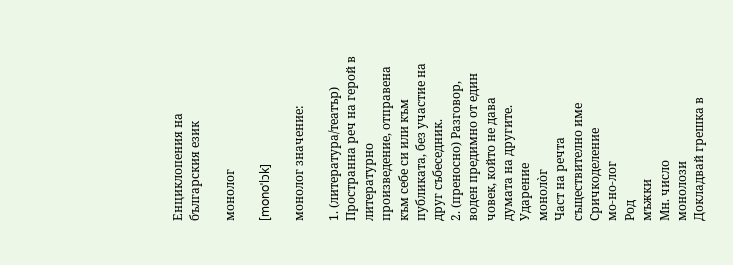Енциклопения на българския език

монолог

[monoˈlɔk]

монолог значение:

1. (литература/театър) Пространна реч на герой в литературно произведение, отправена към себе си или към публиката, без участие на друг събеседник.
2. (преносно) Разговор, воден предимно от един човек, който не дава думата на другите.
Ударение
моноло̀г
Част на речта
съществително име
Сричкоделение
мо-но-лог
Род
мъжки
Мн. число
монолози
Докладвай грешка в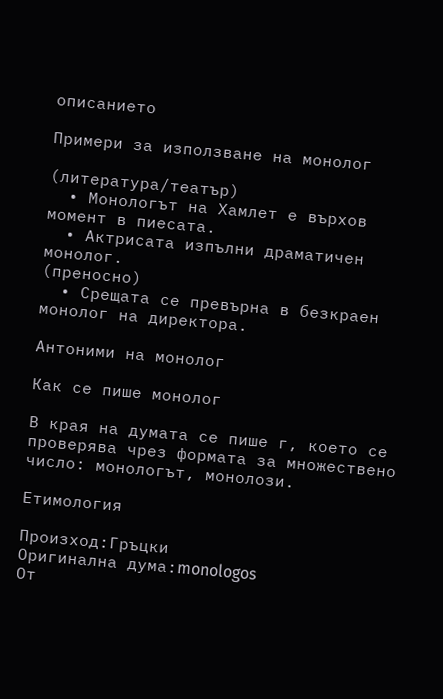описанието

Примери за използване на монолог

(литература/театър)
  • Монологът на Хамлет е върхов момент в пиесата.
  • Актрисата изпълни драматичен монолог.
(преносно)
  • Срещата се превърна в безкраен монолог на директора.

Антоними на монолог

Как се пише монолог

В края на думата се пише г, което се проверява чрез формата за множествено число: монологът, монолози.

Етимология

Произход:Гръцки
Оригинална дума:monologos
От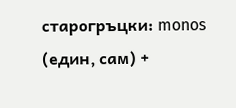старогръцки: monos (един, сам) +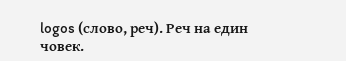logos (слово, реч). Реч на един човек.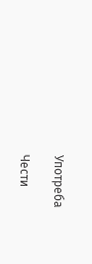Употреба

Чести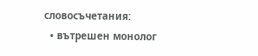словосъчетания:
  • вътрешен монолог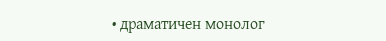• драматичен монолог